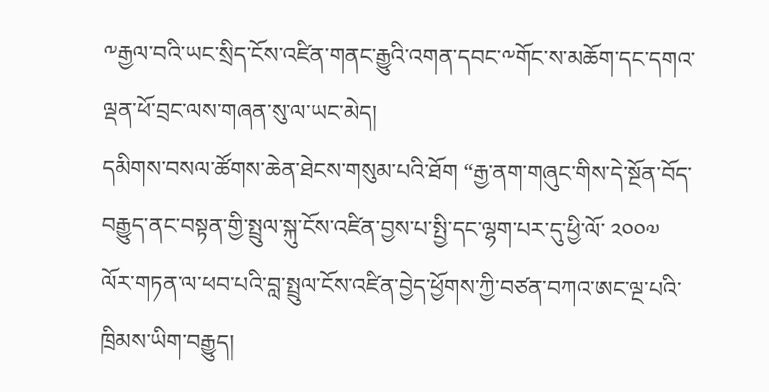༸རྒྱལ་བའི་ཡང་སྲིད་ངོས་འཛིན་གནང་རྒྱུའི་འགན་དབང་༸གོང་ས་མཆོག་དང་དགའ་ལྡན་ཕོ་བྲང་ལས་གཞན་སུ་ལ་ཡང་མེད།
དམིགས་བསལ་ཚོགས་ཆེན་ཐེངས་གསུམ་པའི་ཐོག “རྒྱ་ནག་གཞུང་གིས་དེ་སྔོན་བོད་བརྒྱུད་ནང་བསྟན་གྱི་སྤྲུལ་སྐུ་ངོས་འཛིན་བྱས་པ་སྤྱི་དང་ལྷག་པར་དུ་ཕྱི་ལོ་ ༢༠༠༧ ལོར་གཏན་ལ་ཕབ་པའི་བླ་སྤྲུལ་ངོས་འཛིན་བྱེད་ཕྱོགས་ཀྱི་བཙན་བཀའ་ཨང་ལྔ་པའི་ཁྲིམས་ཡིག་བརྒྱུད།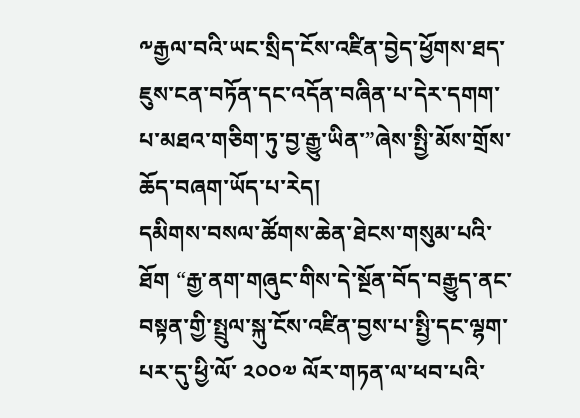༸རྒྱལ་བའི་ཡང་སྲིད་ངོས་འཛིན་བྱེད་ཕྱོགས་ཐད་ཇུས་ངན་བཏོན་དང་འདོན་བཞིན་པ་དེར་དགག་པ་མཐའ་གཅིག་ཏུ་བྱ་རྒྱུ་ཡིན་”ཞེས་སྤྱི་མོས་གྲོས་ཆོད་བཞག་ཡོད་པ་རེད།
དམིགས་བསལ་ཚོགས་ཆེན་ཐེངས་གསུམ་པའི་ཐོག “རྒྱ་ནག་གཞུང་གིས་དེ་སྔོན་བོད་བརྒྱུད་ནང་བསྟན་གྱི་སྤྲུལ་སྐུ་ངོས་འཛིན་བྱས་པ་སྤྱི་དང་ལྷག་པར་དུ་ཕྱི་ལོ་ ༢༠༠༧ ལོར་གཏན་ལ་ཕབ་པའི་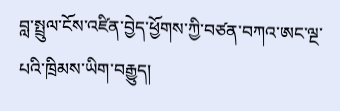བླ་སྤྲུལ་ངོས་འཛིན་བྱེད་ཕྱོགས་ཀྱི་བཙན་བཀའ་ཨང་ལྔ་པའི་ཁྲིམས་ཡིག་བརྒྱུད།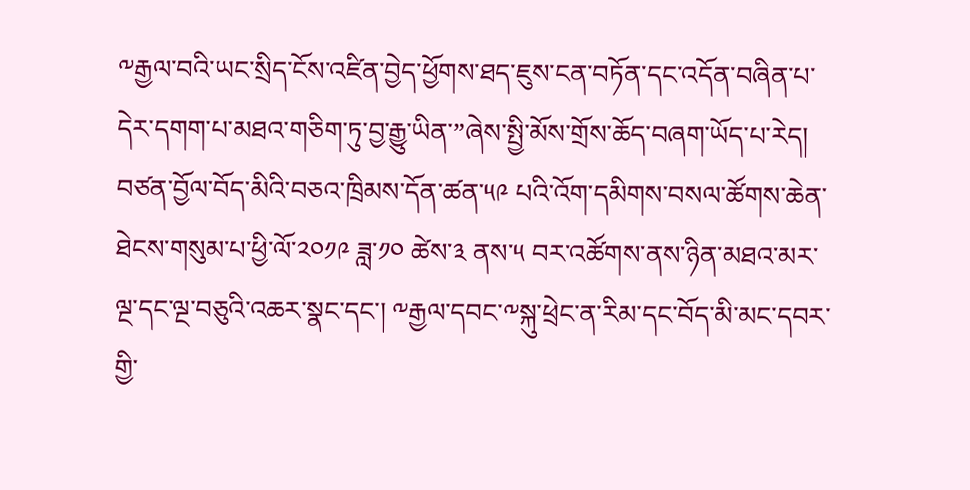༸རྒྱལ་བའི་ཡང་སྲིད་ངོས་འཛིན་བྱེད་ཕྱོགས་ཐད་ཇུས་ངན་བཏོན་དང་འདོན་བཞིན་པ་དེར་དགག་པ་མཐའ་གཅིག་ཏུ་བྱ་རྒྱུ་ཡིན་”ཞེས་སྤྱི་མོས་གྲོས་ཆོད་བཞག་ཡོད་པ་རེད།
བཙན་བྱོལ་བོད་མིའི་བཅའ་ཁྲིམས་དོན་ཚན་༥༩ པའི་འོག་དམིགས་བསལ་ཚོགས་ཆེན་ཐེངས་གསུམ་པ་ཕྱི་ལོ་༢༠༡༩ ཟླ་༡༠ ཚེས་༣ ནས་༥ བར་འཚོགས་ནས་ཉིན་མཐའ་མར་ལྔ་དང་ལྔ་བཅུའི་འཆར་སྣང་དང་། ༸རྒྱལ་དབང་༸སྐུ་ཕྲེང་ན་རིམ་དང་བོད་མི་མང་དབར་གྱི་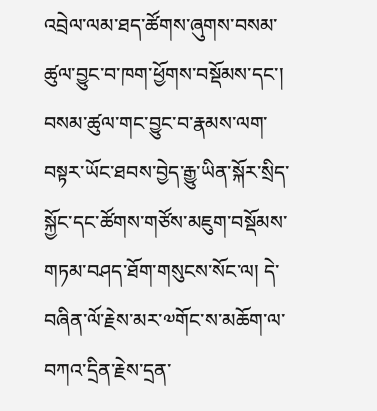འབྲེལ་ལམ་ཐད་ཚོགས་ཞུགས་བསམ་ཚུལ་བྱུང་བ་ཁག་ཕྱོགས་བསྡོམས་དང་། བསམ་ཚུལ་གང་བྱུང་བ་རྣམས་ལག་བསྟར་ཡོང་ཐབས་བྱེད་རྒྱུ་ཡིན་སྐོར་སྲིད་སྐྱོང་དང་ཚོགས་གཙོས་མཇུག་བསྡོམས་གཏམ་བཤད་ཐོག་གསུངས་སོང་ལ། དེ་བཞིན་ལོ་རྗེས་མར་༧གོང་ས་མཆོག་ལ་བཀའ་དྲིན་རྗེས་དྲན་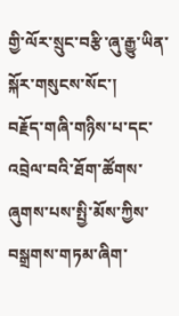གྱི་ལོར་སྲུང་བརྩི་ཞུ་རྒྱུ་ཡིན་སྐོར་གསུངས་སོང་།
བརྗོད་གཞི་གཉིས་པ་དང་འབྲེལ་བའི་ཐོག་ཚོགས་ཞུགས་པས་སྤྱི་མོས་ཀྱིས་བསྒྲགས་གཏམ་ཞིག་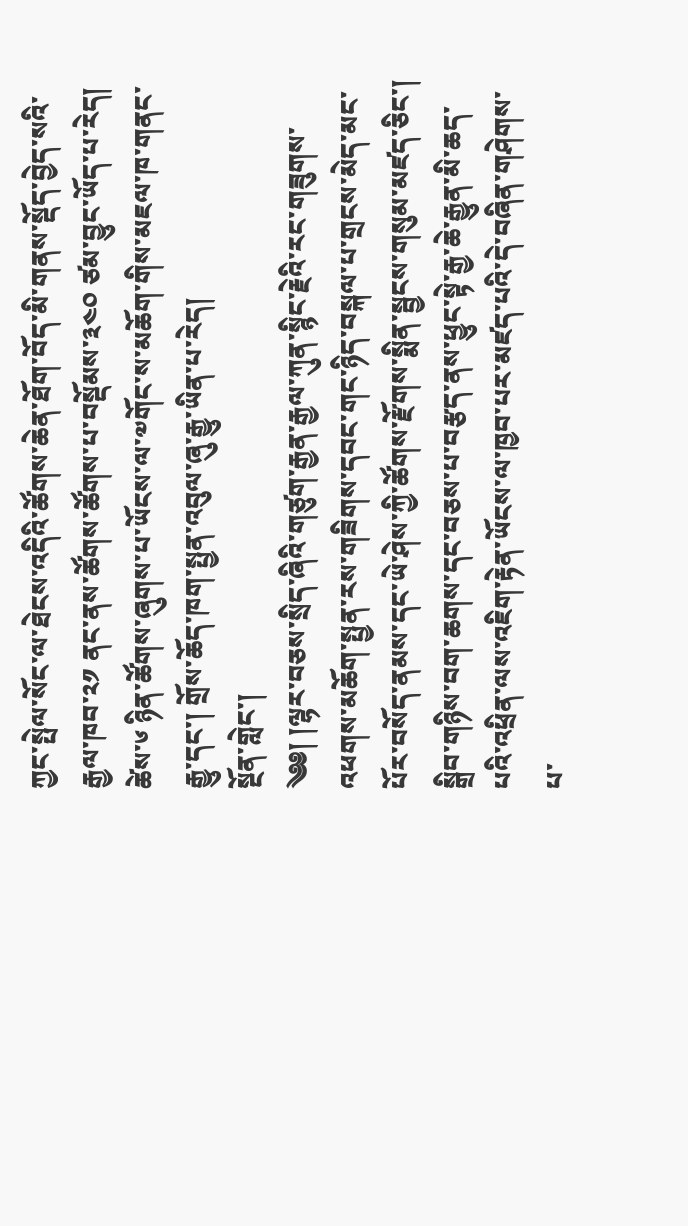ཀྱང་སྤེལ་སོང་ལ་ཐེངས་འདིའི་ཚོགས་ཆེན་ཐོག་བོད་མི་གནས་སྡོད་བྱེད་སའི་རྒྱལ་ཁབ་༢༡ ནང་ནས་ཚོགས་ཚོགས་པ་བསྡོམས་༣༤༠ ཙམ་བྱུང་ཡོད་པ་རེད། ཚེས་༦ ཉིན་ཚོགས་ཞུགས་པ་ཡོངས་ལ་༧གོང་ས་མཆོག་གིས་མཇལ་ཁ་གནང་རྒྱུ་དང་། གྲོས་ཆོད་ཁག་སྤྱན་འབུལ་ཞུ་རྒྱུ་ཡིན་པ་རེད།
སྔོན་གླེང་།
༄༅། །ལྷར་བཅས་སྲིད་ཞིའི་གཙུག་རྒྱན་རྒྱལ་ཀུན་སྙིང་རྗེའི་རང་གཟུགས་འཕགས་མཆོག་སྤྱན་རས་གཟིགས་དབང་གང་ཉིད་བསྐལ་པ་གྲངས་མེད་མང་པོར་བསོད་ནམས་དང་ཡེ་ཤེས་ཀྱི་ཚོགས་རྫོགས་སྨིན་སྦྱངས་གསུམ་མཛད་ཅིང་། སྒྲིབ་གཉིས་བག་ཆགས་དང་བཅས་པ་བརྩད་ནས་ཕྱུང་སྟེ་རྒྱ་ཆེ་རྒྱུན་མི་ཆད་པའི་འཕྲིན་ལས་འཇིག་རྟེན་ཡོངས་ལ་ཁྱབ་པར་མཛད་པའི་དེ་བཞིན་གཤེགས་པ་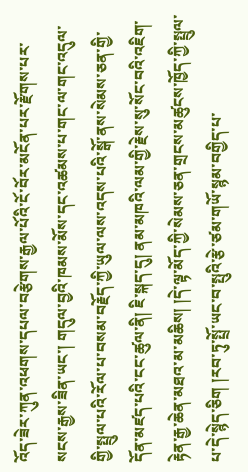འོད་ཟེར་ཀུན་འཕགས་དཔལ་བརྩེགས་རྒྱལ་པོའི་ངོ་བོར་མངོན་པར་རྫོགས་པར་སངས་རྒྱས་ཟིན་ཡང་། གདུལ་བྱའི་ཁམས་མོས་དང་འཚམས་པ་གང་ལ་གང་འདུལ་གྱི་སྤྲུལ་པའི་རོལ་པ་བསམ་བརྗོད་ཀྱི་ཡུལ་ལས་འདས་པའི་སྒོ་ནས་སེམས་ཅན་གྱི་དོན་མཛད་པའི་ངང་ཚུལ་ནི། ཇི་སྐད་དུ། ནམ་མཁའི་ལམ་གྱི་རྗེས་སུ་སོང་བའི་འཇིག་རྟེན་རྒྱ་ཆེན་མཐའ་མ་མཆིས། །དེ་ལྟ་མོད་ཀྱི་སེམས་ཅན་གྲངས་མཚུངས་ཁྱོད་ཀྱི་སྤྲུལ་པ་དེ་སྙེད་ཅིག །རབ་ཏུ་སྤྲོ་ཡང་བ་སྤུའི་རྩེ་ཙམ་གཡོ་སྙམ་བགྱིད་པ་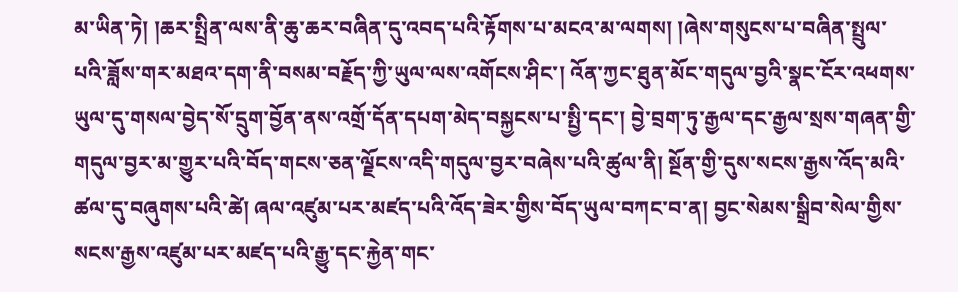མ་ཡིན་ཏེ། །ཆར་སྤྲིན་ལས་ནི་ཆུ་ཆར་བཞིན་དུ་འབད་པའི་རྟོགས་པ་མངའ་མ་ལགས། །ཞེས་གསུངས་པ་བཞིན་སྤྲུལ་པའི་ཟློས་གར་མཐའ་དག་ནི་བསམ་བརྗོད་ཀྱི་ཡུལ་ལས་འགོངས་ཤིང་། འོན་ཀྱང་ཐུན་མོང་གདུལ་བྱའི་སྣང་ངོར་འཕགས་ཡུལ་དུ་གསལ་བྱེད་སོ་དྲུག་བྱོན་ནས་འགྲོ་དོན་དཔག་མེད་བསྐྱངས་པ་སྤྱི་དང་། བྱེ་བྲག་ཏུ་རྒྱལ་དང་རྒྱལ་སྲས་གཞན་གྱི་གདུལ་བྱར་མ་གྱུར་པའི་བོད་གངས་ཅན་ལྗོངས་འདི་གདུལ་བྱར་བཞེས་པའི་ཚུལ་ནི། སྔོན་གྱི་དུས་སངས་རྒྱས་འོད་མའི་ཚལ་དུ་བཞུགས་པའི་ཚེ། ཞལ་འཛུམ་པར་མཛད་པའི་འོད་ཟེར་གྱིས་བོད་ཡུལ་བཀང་བ་ན། བྱང་སེམས་སྒྲིབ་སེལ་གྱིས་སངས་རྒྱས་འཛུམ་པར་མཛད་པའི་རྒྱུ་དང་རྐྱེན་གང་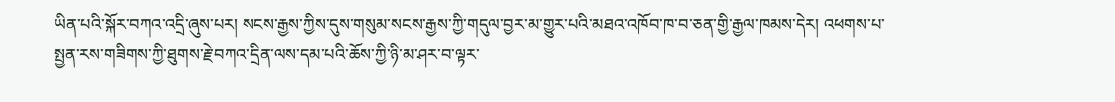ཡིན་པའི་སྐོར་བཀའ་འདྲི་ཞུས་པར། སངས་རྒྱས་ཀྱིས་དུས་གསུམ་སངས་རྒྱས་ཀྱི་གདུལ་བྱར་མ་གྱུར་པའི་མཐའ་འཁོབ་ཁ་བ་ཅན་གྱི་རྒྱལ་ཁམས་དེར། འཕགས་པ་སྤྱན་རས་གཟིགས་ཀྱི་ཐུགས་རྗེ་བཀའ་དྲིན་ལས་དམ་པའི་ཆོས་ཀྱི་ཉི་མ་ཤར་བ་ལྟར་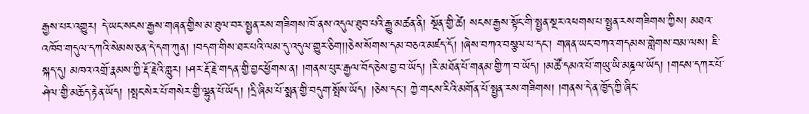རྒྱས་པར་འགྱུར། དེ་ཡང་སངས་རྒྱས་གཞན་གྱིས་མ་ཐུལ་བར་སྤྱན་རས་གཟིགས་ཁོ་ནས་འདུལ་ཐུབ་པའི་རྒྱུ་མཚན་ནི། སྔོན་གྱི་ཚེ། སངས་རྒྱས་སྟོང་གི་སྤྱན་སྔར་འཕགས་པ་སྤྱན་རས་གཟིགས་ཀྱིས། མཐའ་འཁོབ་གདུལ་དཀའི་སེམས་ཅན་དེ་དག་ཀུན། །བདག་གིས་ཐར་པའི་ལམ་དུ་འདུལ་གྱུར་ཅིག།།ཅེས་སོགས་དམ་བཅའ་མཛད་དོ། །ཞེས་བཀའ་བསྩལ་པ་དང་། གཞན་ཡང་བཀའ་གདམས་གླེགས་བམ་ལས། ཇི་སྐད་དུ། མཁའ་འགྲོ་རྣམས་ཀྱི་རྡོ་རྗེའི་གླུར། །ཤར་རྡོ་རྗེ་གདན་གྱི་བྱང་ཕྱོགས་ན། །གནས་པུར་རྒྱལ་བོད་ཅེས་བྱ་བ་ཡོད། །རི་མཐོན་པོ་གནམ་གྱི་ཀ་བ་ཡོད། །མཚོ་དམའ་པོ་གཡུ་ཡི་མཎྜལ་ཡོད། །གངས་དཀར་པོ་ཤེལ་གྱི་མཆོད་རྟེན་ཡོད། །སྤང་སེར་པོ་གསེར་གྱི་ལྷུན་པོ་ཡོད། །དྲི་ཞིམ་པོ་སྨན་གྱི་བདུག་སྤོས་ཡོད། །ཅེས་དང་། ཀྱེ་གངས་རིའི་མགོན་པོ་སྤྱན་རས་གཟིགས། །གནས་དེ་ན་ཁྱོད་ཀྱི་ཞིང་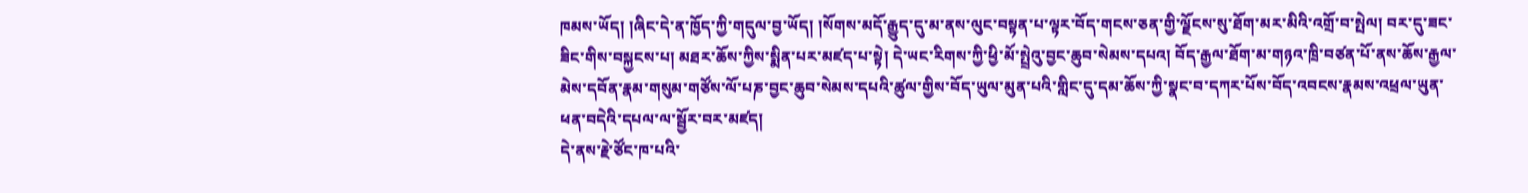ཁམས་ཡོད། །ཞིང་དེ་ན་ཁྱོད་ཀྱི་གདུལ་བྱ་ཡོད། །སོགས་མདོ་རྒྱུད་དུ་མ་ནས་ལུང་བསྟན་པ་ལྟར་བོད་གངས་ཅན་གྱི་ལྗོངས་སུ་ཐོག་མར་མིའི་འགྲོ་བ་སྤེལ། བར་དུ་ཟང་ཟིང་གིས་བསྐྱངས་པ། མཐར་ཆོས་ཀྱིས་སྨིན་པར་མཛད་པ་སྟེ། དེ་ཡང་རིགས་ཀྱི་ཕྱི་མོ་སྤྲེའུ་བྱང་ཆུབ་སེམས་དཔའ། བོད་རྒྱལ་ཐོག་མ་གཉའ་ཁྲི་བཙན་པོ་ནས་ཆོས་རྒྱལ་མེས་དབོན་རྣམ་གསུམ་གཙོས་ལོ་པཎ་བྱང་ཆུབ་སེམས་དཔའི་ཚུལ་གྱིས་བོད་ཡུལ་མུན་པའི་གླིང་དུ་དམ་ཆོས་ཀྱི་སྣང་བ་དཀར་པོས་བོད་འབངས་རྣམས་འཕྲལ་ཡུན་ཕན་བདེའི་དཔལ་ལ་སྦྱོར་བར་མཛད།
དེ་ནས་རྗེ་ཙོང་ཁ་པའི་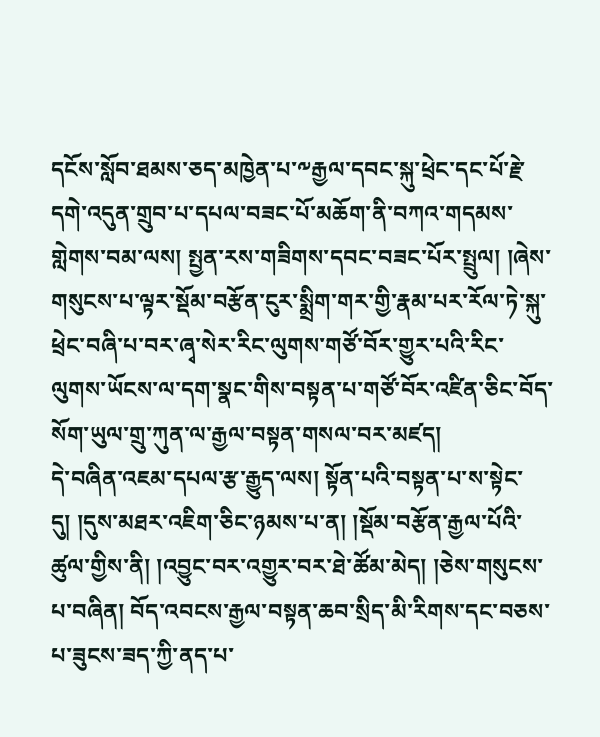དངོས་སློབ་ཐམས་ཅད་མཁྱེན་པ་༸རྒྱལ་དབང་སྐུ་ཕྲེང་དང་པོ་རྗེ་དགེ་འདུན་གྲུབ་པ་དཔལ་བཟང་པོ་མཆོག་ནི་བཀའ་གདམས་གླེགས་བམ་ལས། སྤྱན་རས་གཟིགས་དབང་བཟང་པོར་སྤྲུལ། །ཞེས་གསུངས་པ་ལྟར་སྡོམ་བརྩོན་ངུར་སྨྲིག་གར་གྱི་རྣམ་པར་རོལ་ཏེ་སྐུ་ཕྲེང་བཞི་པ་བར་ཞྭ་སེར་རིང་ལུགས་གཙོ་བོར་གྱུར་པའི་རིང་ལུགས་ཡོངས་ལ་དག་སྣང་གིས་བསྟན་པ་གཙོ་བོར་འཛིན་ཅིང་བོད་སོག་ཡུལ་གྲུ་ཀུན་ལ་རྒྱལ་བསྟན་གསལ་བར་མཛད།
དེ་བཞིན་འཇམ་དཔལ་རྩ་རྒྱུད་ལས། སྟོན་པའི་བསྟན་པ་ས་སྟེང་དུ། །དུས་མཐར་འཇིག་ཅིང་ཉམས་པ་ན། །སྡོམ་བརྩོན་རྒྱལ་པོའི་ཚུལ་གྱིས་ནི། །འབྱུང་བར་འགྱུར་བར་ཐེ་ཚོམ་མེད། །ཅེས་གསུངས་པ་བཞིན། བོད་འབངས་རྒྱལ་བསྟན་ཆབ་སྲིད་མི་རིགས་དང་བཅས་པ་ཟུངས་ཟད་ཀྱི་ནད་པ་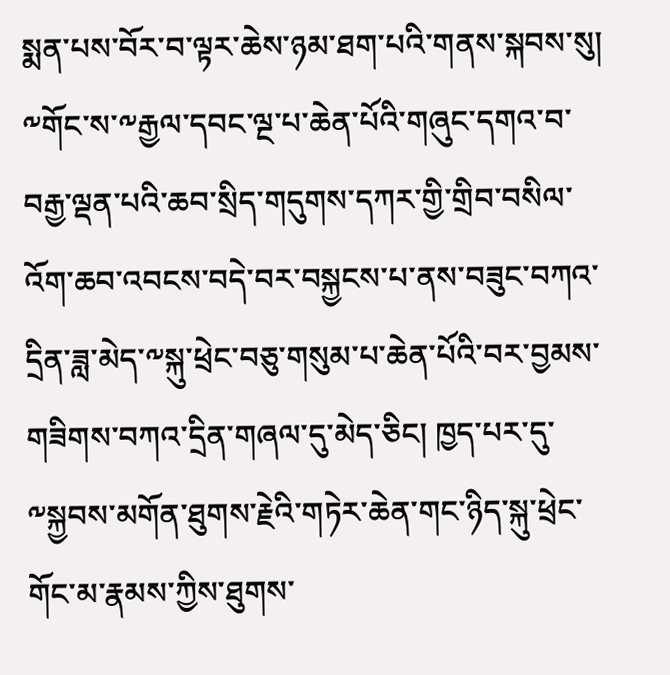སྨན་པས་བོར་བ་ལྟར་ཆེས་ཉམ་ཐག་པའི་གནས་སྐབས་སུ། ༸གོང་ས་༸རྒྱལ་དབང་ལྔ་པ་ཆེན་པོའི་གཞུང་དགའ་བ་བརྒྱ་ལྡན་པའི་ཆབ་སྲིད་གདུགས་དཀར་གྱི་གྲིབ་བསིལ་འོག་ཆབ་འབངས་བདེ་བར་བསྐྱངས་པ་ནས་བཟུང་བཀའ་དྲིན་ཟླ་མེད་༸སྐུ་ཕྲེང་བཅུ་གསུམ་པ་ཆེན་པོའི་བར་བྱམས་གཟིགས་བཀའ་དྲིན་གཞལ་དུ་མེད་ཅིང། ཁྱད་པར་དུ་༸སྐྱབས་མགོན་ཐུགས་རྗེའི་གཏེར་ཆེན་གང་ཉིད་སྐུ་ཕྲེང་གོང་མ་རྣམས་ཀྱིས་ཐུགས་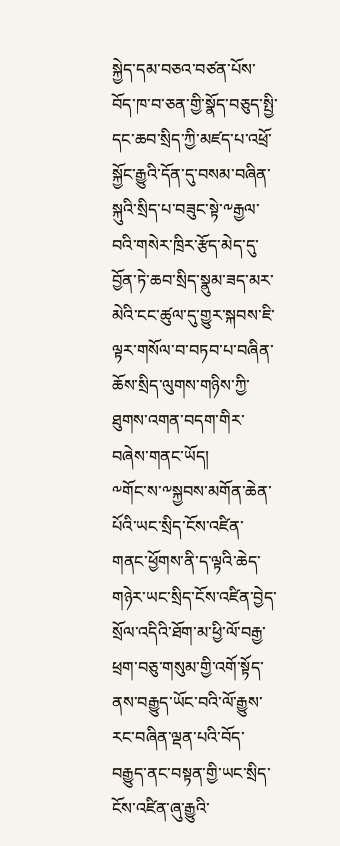སྐྱེད་དམ་བཅའ་བཙན་པོས་བོད་ཁ་བ་ཅན་གྱི་སྣོད་བཅུད་སྤྱི་དང་ཆབ་སྲིད་ཀྱི་མཛད་པ་འཕྲོ་སྐྱོང་རྒྱུའི་དོན་དུ་བསམ་བཞིན་སྐུའི་སྲིད་པ་བཟུང་སྟེ་༸རྒྱལ་བའི་གསེར་ཁྲིར་རྩོད་མེད་དུ་བྱོན་ཏེ་ཆབ་སྲིད་སྣུམ་ཟད་མར་མེའི་ངང་ཚུལ་དུ་གྱུར་སྐབས་ཇི་ལྟར་གསོལ་བ་བཏབ་པ་བཞིན་ཆོས་སྲིད་ལུགས་གཉིས་ཀྱི་ཐུགས་འགན་བདག་གིར་བཞེས་གནང་ཡོད།
༸གོང་ས་༸སྐྱབས་མགོན་ཆེན་པོའི་ཡང་སྲིད་ངོས་འཛིན་གནང་ཕྱོགས་ནི་ད་ལྟའི་ཆེད་གཉེར་ཡང་སྲིད་ངོས་འཛིན་བྱེད་སྲོལ་འདིའི་ཐོག་མ་ཕྱི་ལོ་བརྒྱ་ཕྲག་བཅུ་གསུམ་གྱི་འགོ་སྟོད་ནས་བརྒྱུད་ཡོང་བའི་ལོ་རྒྱུས་རང་བཞིན་ལྡན་པའི་བོད་བརྒྱུད་ནང་བསྟན་གྱི་ཡང་སྲིད་ངོས་འཛིན་ཞུ་རྒྱུའི་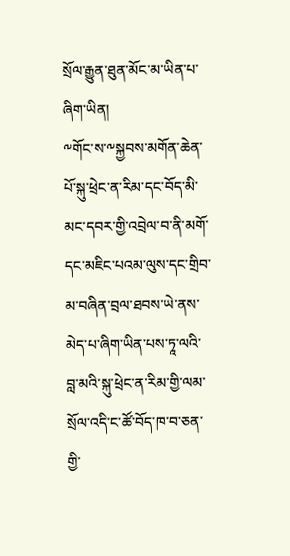སྲོལ་རྒྱུན་ཐུན་མོང་མ་ཡིན་པ་ཞིག་ཡིན།
༸གོང་ས་༸སྐྱབས་མགོན་ཆེན་པོ་སྐུ་ཕྲེང་ན་རིམ་དང་བོད་མི་མང་དབར་གྱི་འབྲེལ་བ་ནི་མགོ་དང་མཇིང་པའམ་ལུས་དང་གྲིབ་མ་བཞིན་བྲལ་ཐབས་ཡེ་ནས་མེད་པ་ཞིག་ཡིན་པས་ཏཱ་ལའི་བླ་མའི་སྐུ་ཕྲེང་ན་རིམ་གྱི་ལམ་སྲོལ་འདི་ང་ཚོ་བོད་ཁ་བ་ཅན་གྱི་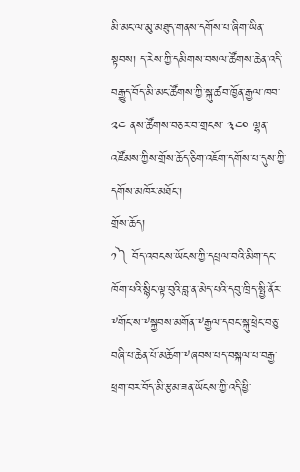མི་མང་ལ་མུ་མཐུད་གནས་དགོས་པ་ཞིག་ཡིན་སྟབས། ད་རེས་ཀྱི་དམིགས་བསལ་ཚོགས་ཆེན་འདི་བརྒྱུད་བོད་མི་མང་ཚོགས་ཀྱི་སྐུ་ཚབ་ཁྱོན་རྒྱལ་ཁབ་ ༢༤ ནས་ཚོགས་བཅར་བ་གྲངས་ ༣༤༠ ལྷན་འཛོམས་ཀྱིས་གྲོས་ཆོད་ཅིག་འཇོག་དགོས་པ་དུས་ཀྱི་དགོས་མཁོར་མཐོང་།
གྲོས་ཆོད།
༡༽ བོད་འབངས་ཡོངས་ཀྱི་དཔྲལ་བའི་མིག་དང་ཁོག་པའི་སྙིང་ལྟ་བུའི་བླ་ན་མེད་པའི་དབུ་ཁྲིད་སྤྱི་ནོར་༸གོང་ས་༸སྐྱབས་མགོན་༸རྒྱལ་དབང་སྐུ་ཕྲེང་བཅུ་བཞི་པ་ཆེན་པོ་མཆོག་༸ཞབས་པད་བསྐལ་པ་བརྒྱ་ཕྲག་བར་བོད་མི་རྩམ་ཟན་ཡོངས་ཀྱི་འདི་ཕྱི་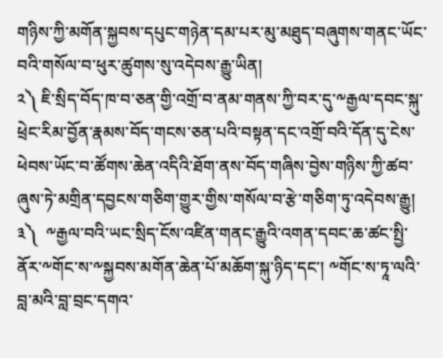གཉིས་ཀྱི་མགོན་སྐྱབས་དཔུང་གཉེན་དམ་པར་མུ་མཐུད་བཞུགས་གནང་ཡོང་བའི་གསོལ་བ་ཕུར་ཚུགས་སུ་འདེབས་རྒྱུ་ཡིན།
༢༽ ཇི་སྲིད་བོད་ཁ་བ་ཅན་གྱི་འགྲོ་བ་ནམ་གནས་ཀྱི་བར་དུ་༸རྒྱལ་དབང་སྐུ་ཕྲེང་རིམ་བྱོན་རྣམས་བོད་གངས་ཅན་པའི་བསྟན་དང་འགྲོ་བའི་དོན་དུ་ངེས་ཕེབས་ཡོང་བ་ཚོགས་ཆེན་འདིའི་ཐོག་ནས་བོད་གཞིས་བྱེས་གཉིས་ཀྱི་ཚབ་ཞུས་ཏེ་མགྲིན་དབྱངས་གཅིག་གྱུར་གྱིས་གསོལ་བ་རྩེ་གཅིག་ཏུ་འདེབས་རྒྱུ།
༣༽  ༸རྒྱལ་བའི་ཡང་སྲིད་ངོས་འཛིན་གནང་རྒྱུའི་འགན་དབང་ཆ་ཚང་སྤྱི་ནོར་༸གོང་ས་༸སྐྱབས་མགོན་ཆེན་པོ་མཆོག་སྐུ་ཉིད་དང་། ༸གོང་ས་ཏཱ་ལའི་བླ་མའི་བླ་བྲང་དགའ་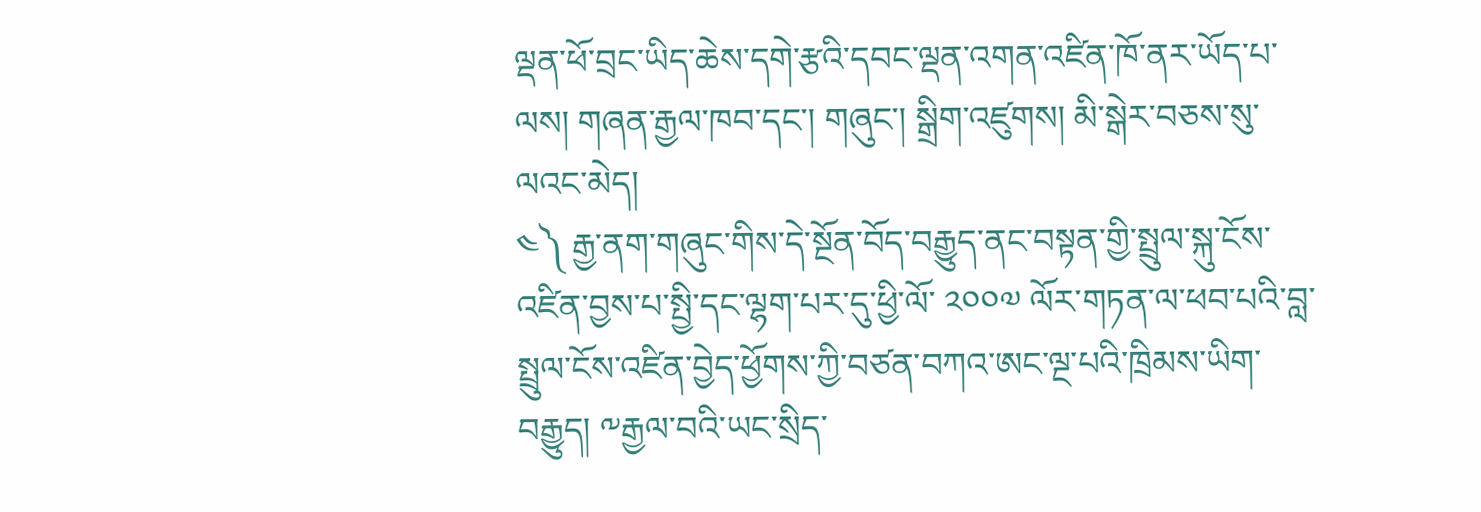ལྡན་ཕོ་བྲང་ཡིད་ཆེས་དགེ་རྩའི་དབང་ལྡན་འགན་འཛིན་ཁོ་ནར་ཡོད་པ་ལས། གཞན་རྒྱལ་ཁབ་དང་། གཞུང་། སྒྲིག་འཛུགས། མི་སྒེར་བཅས་སུ་ལའང་མེད།
༤༽ རྒྱ་ནག་གཞུང་གིས་དེ་སྔོན་བོད་བརྒྱུད་ནང་བསྟན་གྱི་སྤྲུལ་སྐུ་ངོས་འཛིན་བྱས་པ་སྤྱི་དང་ལྷག་པར་དུ་ཕྱི་ལོ་ ༢༠༠༧ ལོར་གཏན་ལ་ཕབ་པའི་བླ་སྤྲུལ་ངོས་འཛིན་བྱེད་ཕྱོགས་ཀྱི་བཙན་བཀའ་ཨང་ལྔ་པའི་ཁྲིམས་ཡིག་བརྒྱུད། ༸རྒྱལ་བའི་ཡང་སྲིད་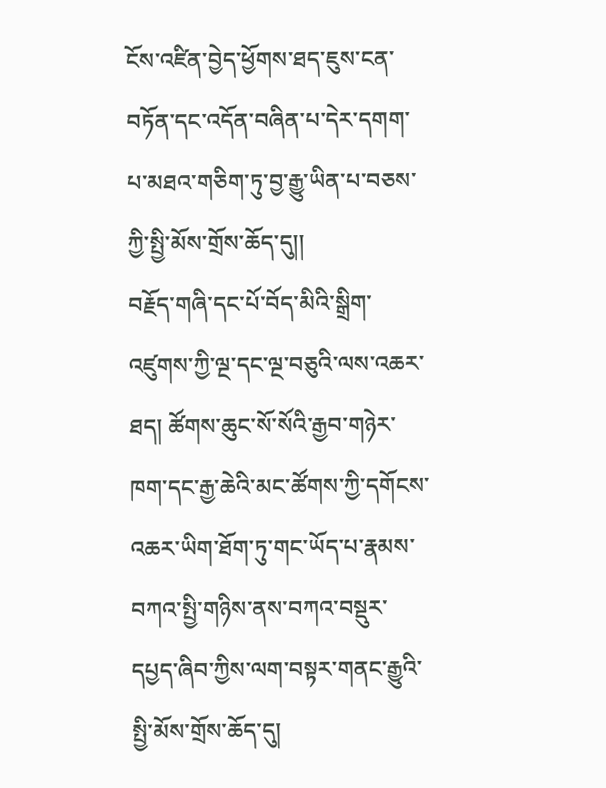ངོས་འཛིན་བྱེད་ཕྱོགས་ཐད་ཇུས་ངན་བཏོན་དང་འདོན་བཞིན་པ་དེར་དགག་པ་མཐའ་གཅིག་ཏུ་བྱ་རྒྱུ་ཡིན་པ་བཅས་ཀྱི་སྤྱི་མོས་གྲོས་ཆོད་དུ།།
བརྗོད་གཞི་དང་པོ་བོད་མིའི་སྒྲིག་འཛུགས་ཀྱི་ལྔ་དང་ལྔ་བཅུའི་ལས་འཆར་ཐད། ཚོགས་ཆུང་སོ་སོའི་རྒྱབ་གཉེར་ཁག་དང་རྒྱ་ཆེའི་མང་ཚོགས་ཀྱི་དགོངས་འཆར་ཡིག་ཐོག་ཏུ་གང་ཡོད་པ་རྣམས་བཀའ་སྤྱི་གཉིས་ནས་བཀའ་བསྡུར་དཔྱད་ཞིབ་ཀྱིས་ལག་བསྟར་གནང་རྒྱུའི་སྤྱི་མོས་གྲོས་ཆོད་དུ།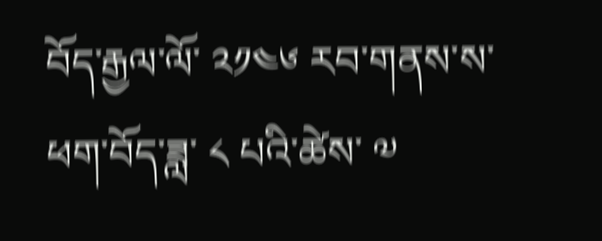བོད་རྒྱལ་ལོ་ ༢༡༤༦ རབ་གནས་ས་ཕག་བོད་ཟླ་ ༨ པའི་ཚེས་ ༧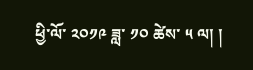ཕྱི་ལོ་ ༢༠༡༩ ཟླ་ ༡༠ ཚེས་ ༥ ལ། །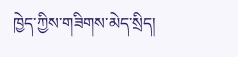ཁྱེད་ཀྱིས་གཟིགས་མེད་སྲིད།